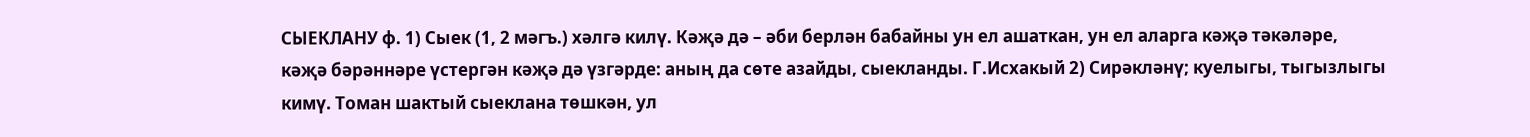СЫЕКЛАНУ ф. 1) Сыек (1, 2 мәгъ.) хәлгә килү. Кәҗә дә – әби берлән бабайны ун ел ашаткан, ун ел аларга кәҗә тәкәләре, кәҗә бәрәннәре үстергән кәҗә дә үзгәрде: аның да сөте азайды, сыекланды. Г.Исхакый 2) Сирәкләнү; куелыгы, тыгызлыгы кимү. Томан шактый сыеклана төшкән, ул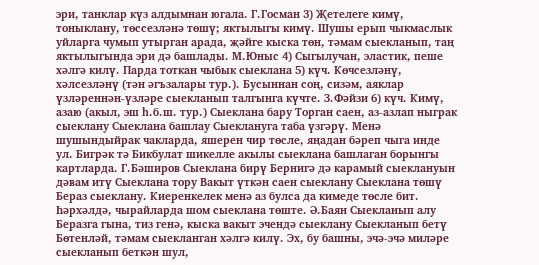эри, танклар күз алдымнан югала. Г.Госман 3) Җетелеге кимү, тоныклану, төссезләнә төшү; яктылыгы кимү. Шушы ерып чыкмаслык уйларга чумып утырган арада, җәйге кыска төн, тәмам сыекланып, таң яктылыгында эри дә башлады. М.Юныс 4) Сыгылучан, эластик, пеше хәлгә килү. Парда тоткан чыбык сыеклана 5) күч. Көчсезләнү, хәлсезләнү (тән әгъзалары тур.). Бусыннан соң, сизәм, аяклар үзләреннән-үзләре сыекланып талгынга күчте. З.Фәйзи 6) күч. Кимү, азаю (акыл, эш һ.б.ш. тур.) Сыеклана бару Торган саен, аз-азлап ныграк сыеклану Сыеклана башлау Сыеклануга таба үзгәрү. Менә шушындыйрак чакларда, яшерен чир төсле, яңадан бәреп чыга инде ул. Бигрәк тә Бикбулат шикелле акылы сыеклана башлаган борынгы картларда. Г.Бәширов Сыеклана бирү Бернигә дә карамый сыеклануын дәвам итү Сыеклана тору Вакыт үткән саен сыеклану Сыеклана төшү Бераз сыеклану. Киеренкелек менә аз булса да кимеде төсле бит. Һәрхәлдә, чырайларда шом сыеклана төште. Ә.Баян Сыекланып алу Беразга гына, тиз генә, кыска вакыт эчендә сыеклану Сыекланып бетү Бөтенләй, тәмам сыекланган хәлгә килү. Эх, бу башны, эчә-эчә миләре сыекланып беткән шул,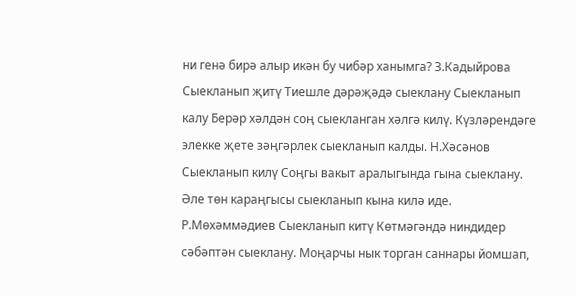ни генә бирә алыр икән бу чибәр ханымга? З.Кадыйрова Сыекланып җитү Тиешле дәрәҗәдә сыеклану Сыекланып калу Берәр хәлдән соң сыекланган хәлгә килү. Күзләрендәге элекке җете зәңгәрлек сыекланып калды. Н.Хәсәнов Сыекланып килү Соңгы вакыт аралыгында гына сыеклану. Әле төн караңгысы сыекланып кына килә иде. Р.Мөхәммәдиев Сыекланып китү Көтмәгәндә ниндидер сәбәптән сыеклану. Моңарчы нык торган саннары йомшап,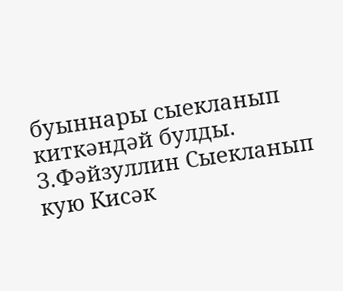буыннары сыекланып киткәндәй булды. З.Фәйзуллин Сыекланып кую Кисәк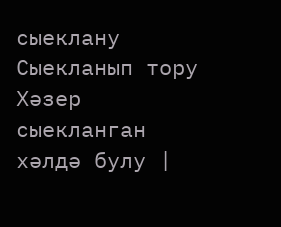сыеклану Сыекланып тору Хәзер сыекланган хәлдә булу |